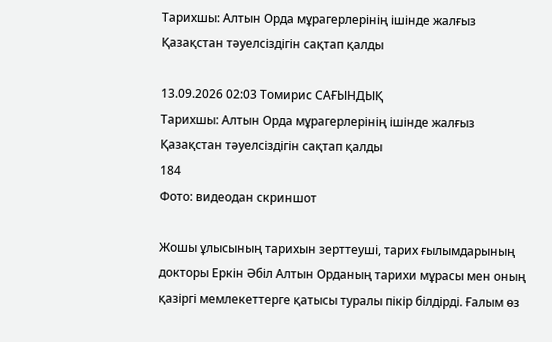Тарихшы: Алтын Орда мұрагерлерінің ішінде жалғыз Қазақстан тәуелсіздігін сақтап қалды

13.09.2026 02:03 Томирис САҒЫНДЫҚ
Тарихшы: Алтын Орда мұрагерлерінің ішінде жалғыз Қазақстан тәуелсіздігін сақтап қалды
184
Фото: видеодан скриншот

Жошы ұлысының тарихын зерттеуші, тарих ғылымдарының докторы Еркін Әбіл Алтын Орданың тарихи мұрасы мен оның қазіргі мемлекеттерге қатысы туралы пікір білдірді. Ғалым өз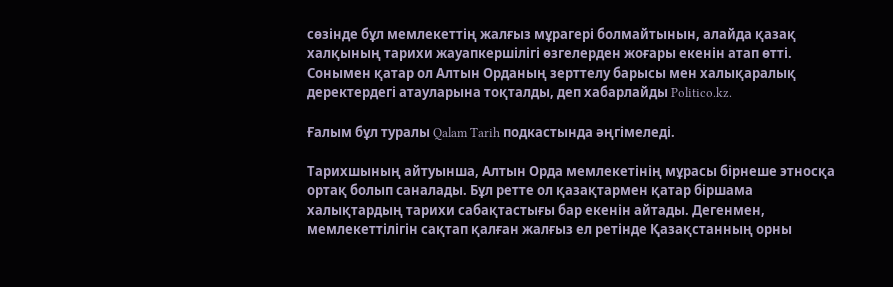сөзінде бұл мемлекеттің жалғыз мұрагері болмайтынын, алайда қазақ халқының тарихи жауапкершілігі өзгелерден жоғары екенін атап өтті. Сонымен қатар ол Алтын Орданың зерттелу барысы мен халықаралық деректердегі атауларына тоқталды, деп хабарлайды Politico.kz.

Ғалым бұл туралы Qalam Tarih подкастында әңгімеледі.

Тарихшының айтуынша, Алтын Орда мемлекетінің мұрасы бірнеше этносқа ортақ болып саналады. Бұл ретте ол қазақтармен қатар біршама халықтардың тарихи сабақтастығы бар екенін айтады. Дегенмен, мемлекеттілігін сақтап қалған жалғыз ел ретінде Қазақстанның орны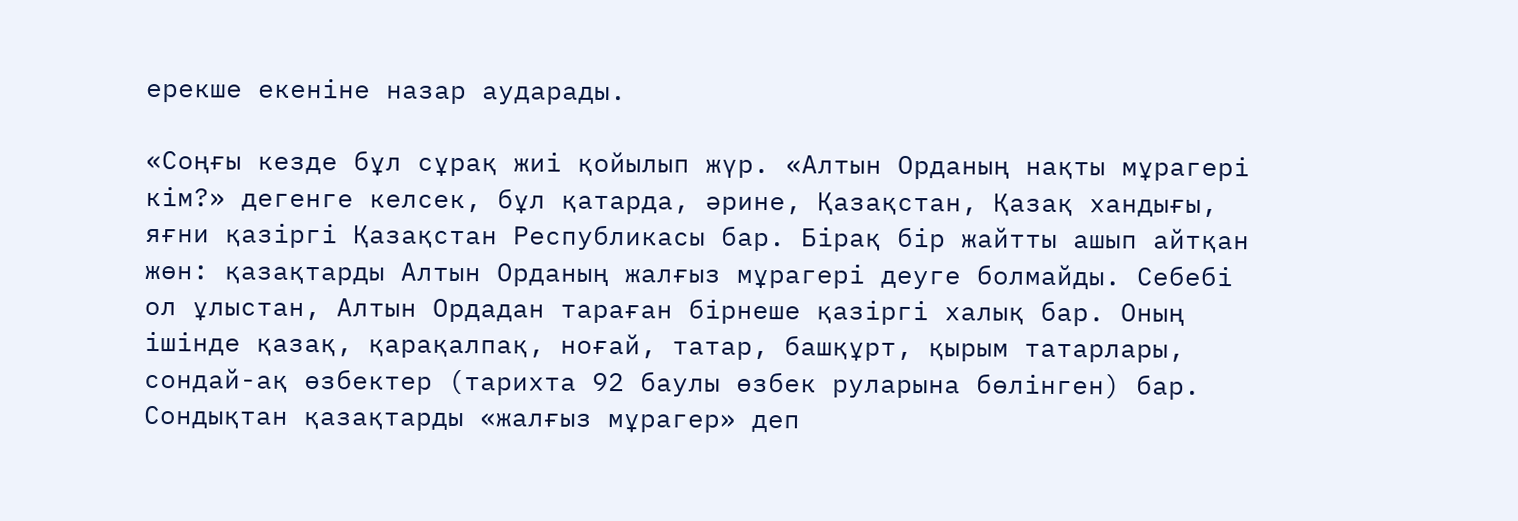ерекше екеніне назар аударады.

«Соңғы кезде бұл сұрақ жиі қойылып жүр. «Алтын Орданың нақты мұрагері кім?» дегенге келсек, бұл қатарда, әрине, Қазақстан, Қазақ хандығы, яғни қазіргі Қазақстан Республикасы бар. Бірақ бір жайтты ашып айтқан жөн: қазақтарды Алтын Орданың жалғыз мұрагері деуге болмайды. Себебі ол ұлыстан, Алтын Ордадан тараған бірнеше қазіргі халық бар. Оның ішінде қазақ, қарақалпақ, ноғай, татар, башқұрт, қырым татарлары, сондай-ақ өзбектер (тарихта 92 баулы өзбек руларына бөлінген) бар. Сондықтан қазақтарды «жалғыз мұрагер» деп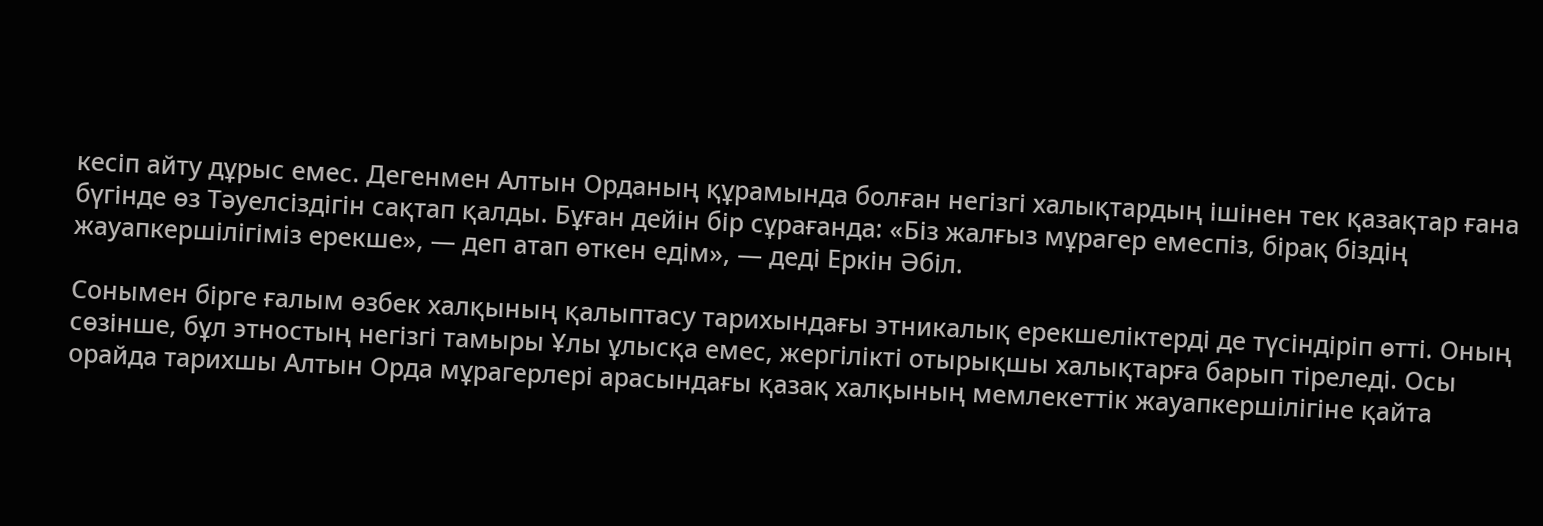кесіп айту дұрыс емес. Дегенмен Алтын Орданың құрамында болған негізгі халықтардың ішінен тек қазақтар ғана бүгінде өз Тәуелсіздігін сақтап қалды. Бұған дейін бір сұрағанда: «Біз жалғыз мұрагер емеспіз, бірақ біздің жауапкершілігіміз ерекше», — деп атап өткен едім», — деді Еркін Әбіл.

Сонымен бірге ғалым өзбек халқының қалыптасу тарихындағы этникалық ерекшеліктерді де түсіндіріп өтті. Оның сөзінше, бұл этностың негізгі тамыры Ұлы ұлысқа емес, жергілікті отырықшы халықтарға барып тіреледі. Осы орайда тарихшы Алтын Орда мұрагерлері арасындағы қазақ халқының мемлекеттік жауапкершілігіне қайта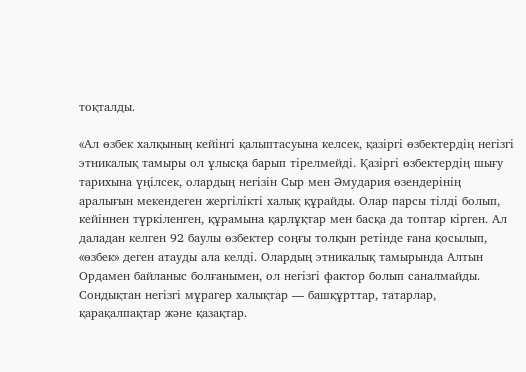тоқталды.

«Ал өзбек халқының кейінгі қалыптасуына келсек, қазіргі өзбектердің негізгі этникалық тамыры ол ұлысқа барып тірелмейді. Қазіргі өзбектердің шығу тарихына үңілсек, олардың негізін Сыр мен Әмудария өзендерінің аралығын мекендеген жергілікті халық құрайды. Олар парсы тілді болып, кейіннен түркіленген, құрамына қарлұқтар мен басқа да топтар кірген. Ал даладан келген 92 баулы өзбектер соңғы толқын ретінде ғана қосылып, «өзбек» деген атауды ала келді. Олардың этникалық тамырында Алтын Ордамен байланыс болғанымен, ол негізгі фактор болып саналмайды. Сондықтан негізгі мұрагер халықтар — башқұрттар, татарлар, қарақалпақтар және қазақтар.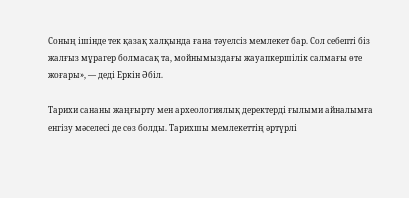Соның ішінде тек қазақ халқында ғана тәуелсіз мемлекет бар. Сол себепті біз жалғыз мұрагер болмасақ та, мойнымыздағы жауапкершілік салмағы өте жоғары», — деді Еркін Әбіл.

Тарихи сананы жаңғырту мен археологиялық деректерді ғылыми айналымға енгізу мәселесі де сөз болды. Тарихшы мемлекеттің әртүрлі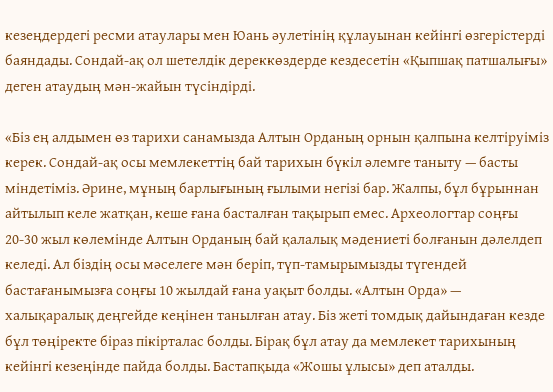кезеңдердегі ресми атаулары мен Юань әулетінің құлауынан кейінгі өзгерістерді баяндады. Сондай-ақ ол шетелдік дереккөздерде кездесетін «Қыпшақ патшалығы» деген атаудың мән-жайын түсіндірді.

«Біз ең алдымен өз тарихи санамызда Алтын Орданың орнын қалпына келтіруіміз керек. Сондай-ақ осы мемлекеттің бай тарихын бүкіл әлемге таныту — басты міндетіміз. Әрине, мұның барлығының ғылыми негізі бар. Жалпы, бұл бұрыннан айтылып келе жатқан, кеше ғана басталған тақырып емес. Археологтар соңғы 20-30 жыл көлемінде Алтын Орданың бай қалалық мәдениеті болғанын дәлелдеп келеді. Ал біздің осы мәселеге мән беріп, түп-тамырымызды түгендей бастағанымызға соңғы 10 жылдай ғана уақыт болды. «Алтын Орда» — халықаралық деңгейде кеңінен танылған атау. Біз жеті томдық дайындаған кезде бұл төңіректе біраз пікірталас болды. Бірақ бұл атау да мемлекет тарихының кейінгі кезеңінде пайда болды. Бастапқыда «Жошы ұлысы» деп аталды.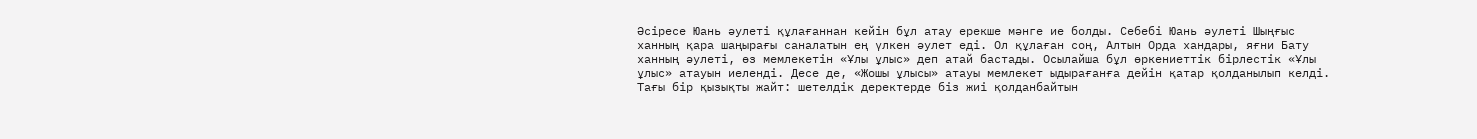Әсіресе Юань әулеті құлағаннан кейін бұл атау ерекше мәнге ие болды. Себебі Юань әулеті Шыңғыс ханның қара шаңырағы саналатын ең үлкен әулет еді. Ол құлаған соң, Алтын Орда хандары, яғни Бату ханның әулеті, өз мемлекетін «Ұлы ұлыс» деп атай бастады. Осылайша бұл өркениеттік бірлестік «Ұлы ұлыс» атауын иеленді. Десе де, «Жошы ұлысы» атауы мемлекет ыдырағанға дейін қатар қолданылып келді. Тағы бір қызықты жайт: шетелдік деректерде біз жиі қолданбайтын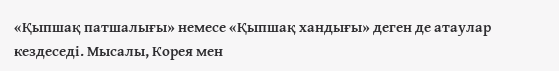«Қыпшақ патшалығы» немесе «Қыпшақ хандығы» деген де атаулар кездеседі. Мысалы, Корея мен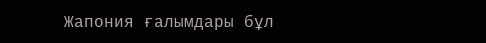Жапония ғалымдары бұл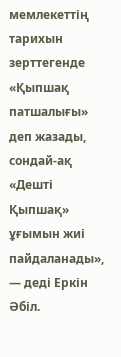мемлекеттің тарихын зерттегенде «Қыпшақ патшалығы» деп жазады, сондай-ақ «Дешті Қыпшақ» ұғымын жиі пайдаланады», — деді Еркін Әбіл.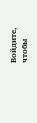Войдите, чтобы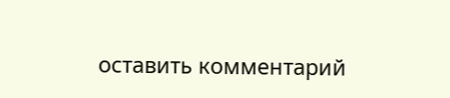оставить комментарий